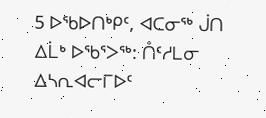5 ᐅᖃᐅᑎᒃᑭᑦ, ᐊᑕᓂᖅ ᒎᑎ ᐃᒫᒃ ᐅᖃᕐᐳᖅ: ᑍᑦᓱᒪᓂ ᐃᓴᕆᐊᓕᒥᐅᑦ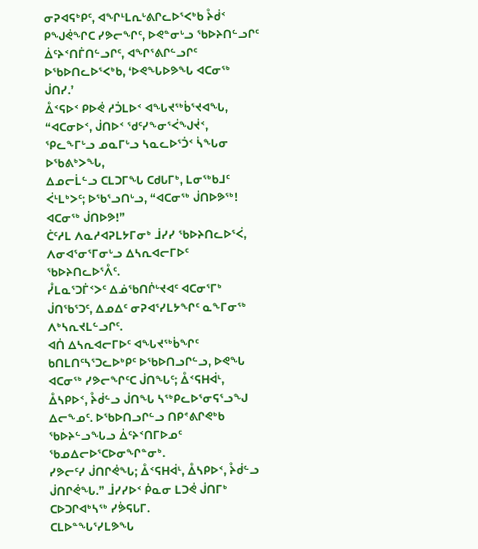ᓂᕈᐊᕋᒃᑭᑦ, ᐊᖏᒻᒪᕆᒡᕕᒋᓚᐅᕐᐸᒃᑲ ᔧᑰᑉ ᑭᖑᕚᖏᑕ ᓯᕗᓕᖏᑦ, ᐅᕙᓐᓂᒡᓗ ᖃᐅᔨᑎᓪᓗᒋᑦ ᐄᑦᔨᑉᑎᒦᑎᓪᓗᒋᑦ, ᐊᖏᕐᕕᒋᓪᓗᒋᑦ ᐅᖃᐅᑎᓚᐅᕐᐸᒃᑲ, ‘ᐅᕙᖓᐅᕗᖓ ᐊᑕᓂᖅ ᒎᑎᓯ.’
ᐂᑉᕋᐅᑉ ᑭᐅᕚ ᓱᑑᒪᐅᑉ ᐊᖓᔪᖅᑳᕐᔪᐊᖓ, “ᐊᑕᓂᐅᑉ, ᒎᑎᐅᑉ ᖁᑦᓯᖕᓂᕐᐹᖑᔫᑉ, ᕿᓚᖕᒥᒡᓗ ᓄᓇᒥᒡᓗ ᓴᓇᓚᐅᕐᑑᑉ ᓵᖓᓂ ᐅᖃᕕᒃᐳᖓ,
ᐃᓄᓕᒫᓪᓗ ᑕᒪᑐᒥᖓ ᑕᑯᒐᒥᒃ, ᒪᓂᖅᑲᒧᑦ ᐹᒻᒪᒃᐳᑦ; ᐅᖃᕐᓗᑎᒡᓗ, “ᐊᑕᓂᖅ ᒎᑎᐅᕗᖅ! ᐊᑕᓂᖅ ᒎᑎᐅᕗ!”
ᑖᑦᓱᒪ ᐱᓇᓱᐊᕈᒪᔭᒥᓂᒃ ᒨᓯᓯ ᖃᐅᔨᑎᓚᐅᕐᐹ, ᐱᓂᐊᕐᓂᕐᒥᓂᒡᓗ ᐃᓴᕆᐊᓕᒥᐅᑦ ᖃᐅᔨᑎᓚᐅᕐᐰᑦ.
ᓮᒪᓇᕐᑐᒦᑉᐳᑦ ᐃᓅᖃᑎᒌᒡᔪᐊᑦ ᐊᑕᓂᕐᒥᒃ ᒎᑎᖃᕐᑐᑦ, ᐃᓄᐃᑦ ᓂᕈᐊᕐᓯᒪᔭᖏᑦ ᓇᖕᒥᓂᖅ ᐱᒃᓴᕆᔪᒪᓪᓗᒋᑦ.
ᐊᑏ ᐃᓴᕆᐊᓕᒥᐅᑦ ᐊᖓᔪᖅᑳᖏᑦ ᑲᑎᒪᑎᑦᓴᕐᑐᓚᐅᒃᑭᑦ ᐅᖃᐅᑎᓗᒋᓪᓗ, ᐅᕙᖓ ᐊᑕᓂᖅ ᓯᕗᓕᖏᑦᑕ ᒎᑎᖓᑦ; ᐂᑉᕋᕼᐋᒻ, ᐂᓴᑭᐅᑉ, ᔧᑰᓪᓗ ᒎᑎᖓ ᓴᖅᑭᓚᐅᕐᓂᕋᕐᓗᖑ ᐃᓕᖕᓄᑦ. ᐅᖃᐅᑎᓗᒋᓪᓗ ᑎᑭᕝᕕᒋᕙᒃᑲ ᖃᐅᔨᓪᓗᖓᓗ ᐄᑦᔨᑉᑎᒥᐅᓄᑦ ᖃᓄᐃᓕᐅᕐᑕᐅᓂᖏᓐᓂᒃ.
ᓯᕗᓕᑦᓯ ᒎᑎᒋᕚᖓ; ᐂᑉᕋᕼᐋᒻ, ᐂᓴᑭᐅᑉ, ᔧᑰᓪᓗ ᒎᑎᒋᕚᖓ.” ᒨᓯᓯᐅᑉ ᑮᓇᓂ ᒪᑐᕚ ᒎᑎᒥᒃ ᑕᐅᑐᒋᐊᒃᓴᖅ ᓯᕘᕋᒐᒥ.
ᑕᒪᐅᓐᖓᕐᓯᒪᕗᖓ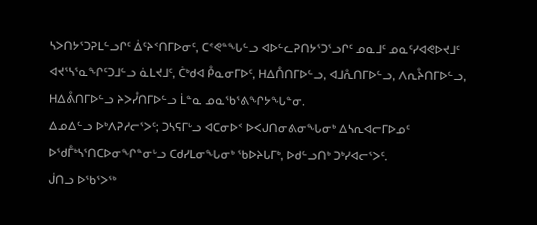ᓴᐳᑎᔭᕐᑐᕈᒪᓪᓗᒋᑦ ᐄᑦᔨᑉᑎᒥᐅᓂᑦ, ᑕᕝᕙᓐᖓᓪᓗ ᐊᐅᓪᓚᕈᑎᔭᕐᑐᕐᓗᒋᑦ ᓄᓇᒧᑦ ᓄᓇᑦᓯᐊᕙᐅᔪᒧᑦ ᐊᔪᕐᓴᕐᓇᖏᑦᑐᒧᓪᓗ ᓈᒪᔪᒧᑦ, ᑖᒃᑯᐊ ᑬᓇᓂᒥᐅᑦ, ᕼᐃᑍᑎᒥᐅᓪᓗ, ᐊᒧᕅᑎᒥᐅᓪᓗ, ᐱᕆᔧᑎᒥᐅᓪᓗ, ᕼᐃᕔᑎᒥᐅᓪᓗ ᔨᐳᓮᑎᒥᐅᓪᓗ ᒫᓐᓇ ᓄᓇᖃᕐᕕᖏᔭᖓᓐᓂ.
ᐃᓄᐃᓪᓗ ᐅᒃᐱᕈᓱᓕᕐᐳᑦ; ᑐᓴᕋᒥᒡᓗ ᐊᑕᓂᐅᑉ ᐅᐸᒍᑎᓂᕕᓂᖓᓂᒃ ᐃᓴᕆᐊᓕᒥᐅᓄᑦ ᐅᖁᒤᒃᓴᕐᑎᑕᐅᓂᖏᓐᓂᒡᓗ ᑕᑯᓯᒪᓂᖓᓂᒃ ᖃᐅᔨᒐᒥᒃ, ᐅᑯᓪᓗᑎᒃ ᑐᒃᓯᐊᓕᕐᐳᑦ.
ᒎᑎᓗ ᐅᖃᕐᐳᖅ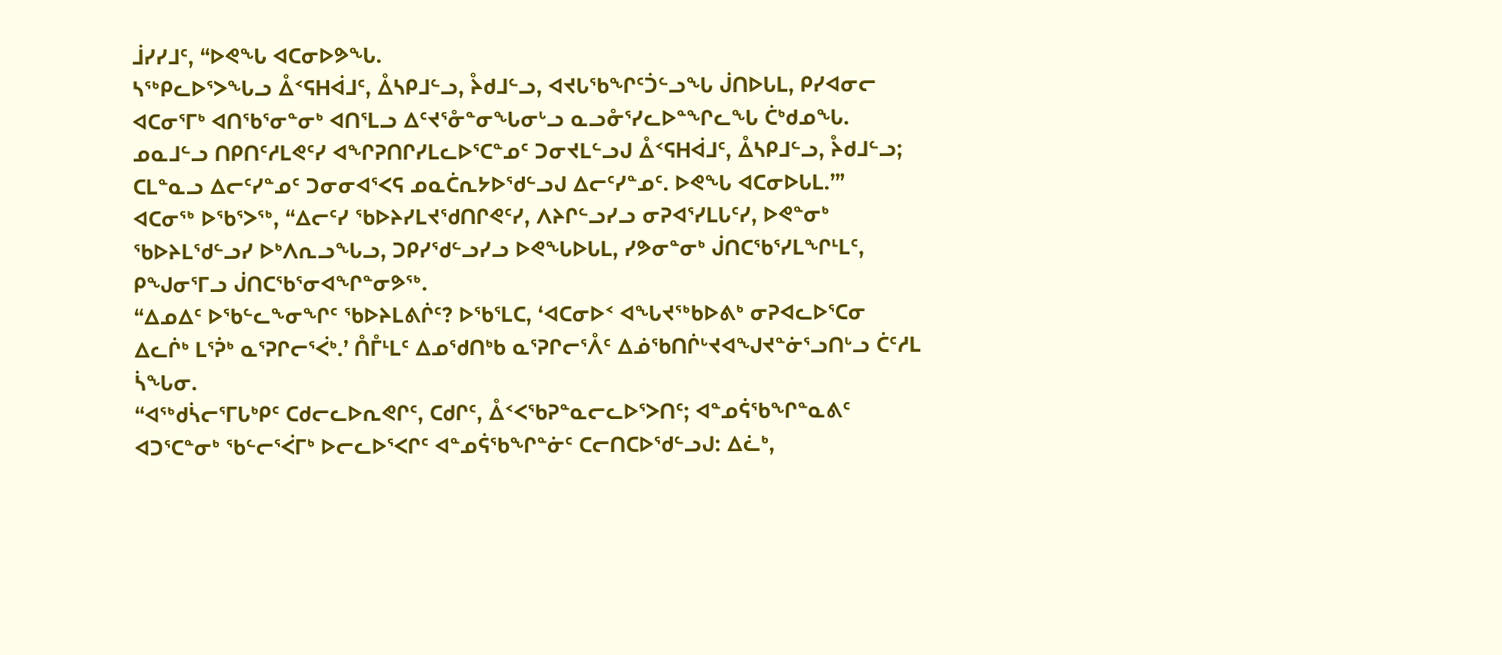ᒨᓯᓯᒧᑦ, “ᐅᕙᖓ ᐊᑕᓂᐅᕗᖓ.
ᓴᖅᑭᓚᐅᕐᐳᖓᓗ ᐂᑉᕋᕼᐋᒧᑦ, ᐂᓴᑭᒧᓪᓗ, ᔧᑯᒧᓪᓗ, ᐊᔪᒐᖃᖏᑦᑑᓪᓗᖓ ᒎᑎᐅᒐᒪ, ᑭᓯᐊᓂᓕ ᐊᑕᓂᕐᒥᒃ ᐊᑎᖃᕐᓂᓐᓂᒃ ᐊᑎᕐᒪᓗ ᐃᑦᔪᕐᓁᓐᓂᖓᓂᒡᓗ ᓇᓗᓁᕐᓯᓚᐅᓐᖏᓚᖓ ᑖᒃᑯᓄᖓ.
ᓄᓇᒧᓪᓗ ᑎᑭᑎᑦᓱᒪᕙᑦᓯ ᐊᖏᕈᑎᒋᓯᒪᓚᐅᕐᑕᓐᓄᑦ ᑐᓂᔪᒪᓪᓗᒍ ᐂᑉᕋᕼᐋᒧᑦ, ᐂᓴᑭᒧᓪᓗ, ᔧᑯᒧᓪᓗ; ᑕᒪᓐᓇᓗ ᐃᓕᑦᓯᓐᓄᑦ ᑐᓂᓂᐊᕐᐸᕋ ᓄᓇᑖᕆᔭᐅᖁᓪᓗᒍ ᐃᓕᑦᓯᓐᓄᑦ. ᐅᕙᖓ ᐊᑕᓂᐅᒐᒪ.’”
ᐊᑕᓂᖅ ᐅᖃᕐᐳᖅ, “ᐃᓕᑦᓯ ᖃᐅᔨᓯᒪᔪᖁᑎᒋᕙᑦᓯ, ᐱᔨᒋᓪᓗᓯᓗ ᓂᕈᐊᕐᓯᒪᒐᑦᓯ, ᐅᕙᓐᓂᒃ ᖃᐅᔨᒪᖁᓪᓗᓯ ᐅᒃᐱᕆᓗᖓᓗ, ᑐᑭᓯᖁᓪᓗᓯᓗ ᐅᕙᖓᐅᒐᒪ, ᓯᕗᓂᓐᓂᒃ ᒎᑎᑕᖃᕐᓯᒪᖏᒻᒪᑦ, ᑭᖑᓂᕐᒥᓗ ᒎᑎᑕᖃᕐᓂᐊᖏᓐᓂᕗᖅ.
“ᐃᓄᐃᑦ ᐅᖃᓪᓚᖕᓂᖏᑦ ᖃᐅᔨᒪᕕᒌᑦ? ᐅᖃᕐᒪᑕ, ‘ᐊᑕᓂᐅᑉ ᐊᖓᔪᖅᑲᐅᕕᒃ ᓂᕈᐊᓚᐅᕐᑕᓂ ᐃᓚᒌᒃ ᒪᕐᕉᒃ ᓇᕐᕈᒋᓕᕐᐹᒃ.’ ᑍᒤᒻᒪᑦ ᐃᓄᖁᑎᒃᑲ ᓇᕐᕈᒋᓕᕐᐰᑦ ᐃᓅᖃᑎᒌᒡᔪᐊᖑᔪᓐᓃᕐᓗᑎᒡᓗ ᑖᑦᓱᒪ ᓵᖓᓂ.
“ᐊᖅᑯᓵᓕᕐᒥᒐᒃᑭᑦ ᑕᑯᓕᓚᐅᕆᕙᒋᑦ, ᑕᑯᒋᑦ, ᐂᑉᐸᖃᕈᓐᓇᓕᓚᐅᕐᐳᑎᑦ; ᐊᓐᓄᕌᖃᖏᓐᓇᕕᑦ ᐊᑐᕐᑕᓐᓂᒃ ᖃᓪᓕᕐᐹᒥᒃ ᐅᓕᓚᐅᕐᐸᒋᑦ ᐊᓐᓄᕌᖃᖏᓐᓃᑦ ᑕᓕᑎᑕᐅᖁᓪᓗᒍ: ᐃᓛᒃ,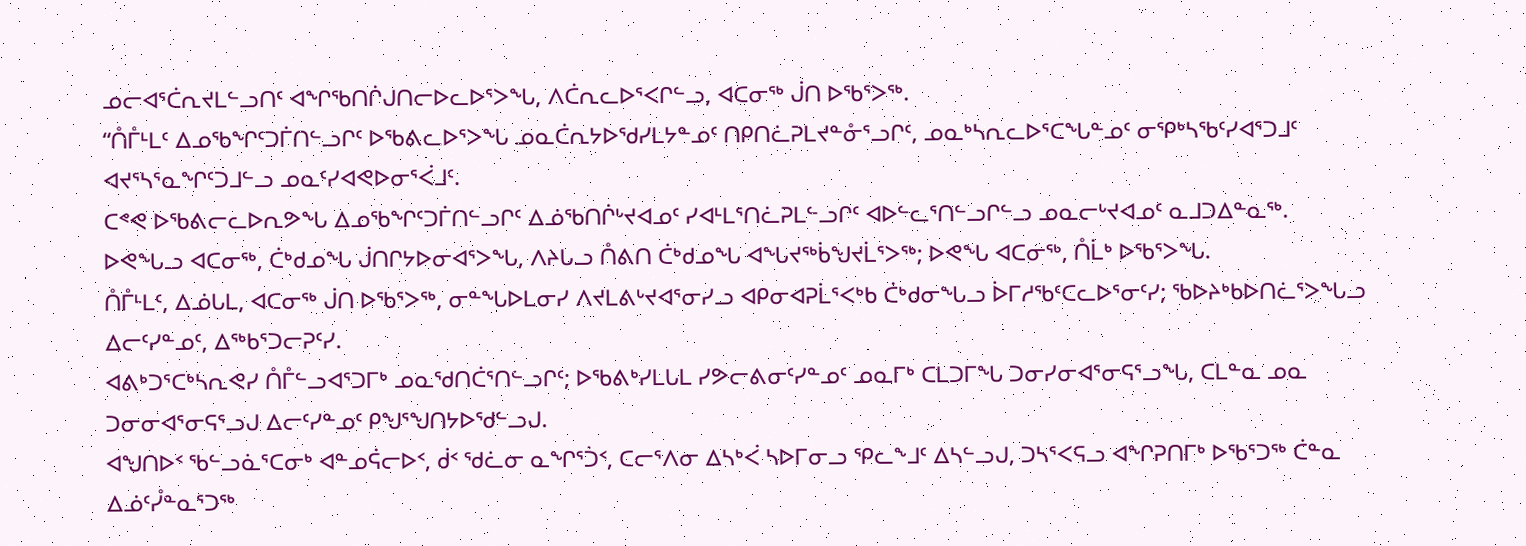ᓄᓕᐊᕐᑖᕆᔪᒪᓪᓗᑎᑦ ᐊᖏᖃᑎᒌᒍᑎᓕᐅᓚᐅᕐᐳᖓ, ᐱᑖᕆᓚᐅᕐᐸᒋᓪᓗ, ᐊᑕᓂᖅ ᒎᑎ ᐅᖃᕐᐳᖅ.
“ᑍᒤᒻᒪᑦ ᐃᓄᖃᖏᑦᑐᒦᑎᓪᓗᒋᑦ ᐅᖃᕕᓚᐅᕐᐳᖓ ᓄᓇᑖᕆᔭᐅᖁᓯᒪᔭᓐᓄᑦ ᑎᑭᑎᓛᕈᒪᔪᓐᓁᕐᓗᒋᑦ, ᓄᓇᒃᓴᕆᓚᐅᕐᑕᖓᓐᓄᑦ ᓂᕿᒃᓴᖃᑦᓯᐊᕐᑐᒧᑦ ᐊᔪᕐᓴᕐᓇᖏᑦᑐᒧᓪᓗ ᓄᓇᑦᓯᐊᕙᐅᓂᕐᐹᒧᑦ.
ᑕᕝᕙ ᐅᖃᕕᓕᓚᐅᕆᕗᖓ ᐃᓄᖃᖏᑦᑐᒦᑎᓪᓗᒋᑦ ᐃᓅᖃᑎᒌᒡᔪᐊᓄᑦ ᓯᐊᒻᒪᕐᑎᓛᕈᒪᓪᓗᒋᑦ ᐊᐅᓪᓚᕐᑎᓪᓗᒋᓪᓗ ᓄᓇᓕᒡᔪᐊᓄᑦ ᓇᒧᑐᐃᓐᓇᖅ.
ᐅᕙᖓᓗ ᐊᑕᓂᖅ, ᑖᒃᑯᓄᖓ ᒎᑎᒋᔭᐅᓂᐊᕐᐳᖓ, ᐱᔨᒐᓗ ᑍᕕᑎ ᑖᒃᑯᓄᖓ ᐊᖓᔪᖅᑳᖑᔪᒫᕐᐳᖅ; ᐅᕙᖓ ᐊᑕᓂᖅ, ᑍᒫᒃ ᐅᖃᕐᐳᖓ.
ᑍᒤᒻᒪᑦ, ᐃᓅᒐᒪ, ᐊᑕᓂᖅ ᒎᑎ ᐅᖃᕐᐳᖅ, ᓂᓐᖓᐅᒪᓂᓯ ᐱᔪᒪᕕᒡᔪᐊᕐᓂᓯᓗ ᐊᑭᓂᐊᕈᒫᕐᐸᒃᑲ ᑖᒃᑯᓂᖓᓗ ᐆᒥᓱᖃᑦᑕᓚᐅᕐᓂᑦᓯ; ᖃᐅᔨᒃᑲᐅᑎᓛᕐᐳᖓᓗ ᐃᓕᑦᓯᓐᓄᑦ, ᐃᖅᑲᕐᑐᓕᕈᑦᓯ.
ᐊᕕᒃᑐᕐᑕᒃᓴᕆᕙᓯ ᑍᒤᓪᓗᐊᕐᑐᒥᒃ ᓄᓇᖁᑎᑖᕐᑎᓪᓗᒋᑦ; ᐅᖃᕕᒃᓯᒪᒐᒪ ᓯᕗᓕᕕᓂᑦᓯᓐᓄᑦ ᓄᓇᒥᒃ ᑕᒪᑐᒥᖓ ᑐᓂᓯᓂᐊᕐᓂᕋᕐᓗᖓ, ᑕᒪᓐᓇ ᓄᓇ ᑐᓂᓂᐊᕐᓂᕋᕐᓗᒍ ᐃᓕᑦᓯᓐᓄᑦ ᑭᖑᕐᖑᑎᔭᐅᖁᓪᓗᒍ.
ᐊᖑᑎᐅᑉ ᖃᓪᓗᓈᕐᑕᓂᒃ ᐊᓐᓄᕌᓕᐅᑉ, ᑰᑉ ᖁᓛᓂ ᓇᖏᕐᑑᑉ, ᑕᓕᕐᐱᓂ ᐃᓴᒃᐹ ᓴᐅᒥᓂᓗ ᕿᓚᖕᒧᑦ ᐃᓴᓪᓗᒍ, ᑐᓴᕐᐸᕋᓗ ᐊᖏᕈᑎᒥᒃ ᐅᖃᕐᑐᖅ ᑖᓐᓇ ᐃᓅᑦᓮᓐᓇᕐᑐᖅ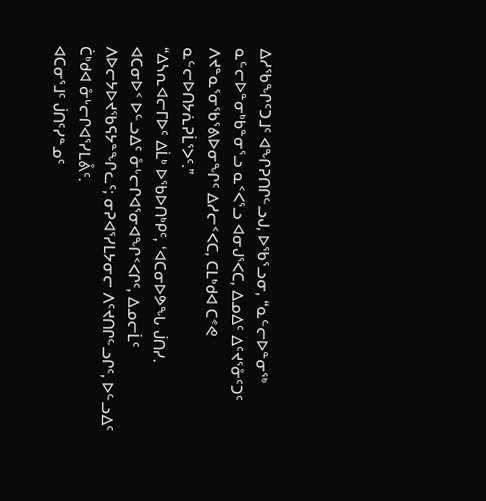ᐃᓱᖃᖏᑦᑐᒧᑦ ᐊᖏᕈᑎᒋᓪᓗᒍ, ᐅᖃᕐᓗᓂ, “ᓇᓪᓕᐅᓐᓂᖅ ᓇᓪᓕᐅᓐᓂᒃᑲᓐᓂᕐᓗ ᓇᑉᐸᕐᓗ ᐊᓂᒍᕐᐸᑕ, ᐃᓄᐃᑦ ᐃᑦᔪᕐᓁᑦᑐᑦ ᐱᔪᓐᓇᕐᓂᖃᕐᕕᐅᓂᖏᑦ ᐃᓱᓕᑉᐸᑕ, ᑕᒪᒃᑯᐊ ᑕᕝᕙ ᓇᓪᓕᐅᑎᔭᕇᕈᒫᕐᐳᑦ.”
“ᐃᓴᕆᐊᓕᒥᐅᑦ ᐃᒫᒃ ᐅᖃᐅᑎᒃᑭᑦ, ‘ᐊᑕᓂᐅᕗᖓ ᒎᑎᓯ.
ᐊᑕᓂᐅᑉ ᐅᓪᓗᐃᑦ ᓁᒡᓕᒋᐊᕐᓂᐊᖏᑉᐸᒋᑦ, ᐃᓄᓕᒫᑦ ᐱᐅᓕᔭᐅᔪᖃᕋᔭᓐᖏᓚᑦ; ᓂᕈᐊᕐᓯᒪᔭᓂᓕ ᐱᑦᔪᑎᒋᓪᓗᒋᑦ, ᐅᓪᓗᐃᑦ ᑖᒃᑯᐊ ᓁᒡᓕᒋᐊᕐᓯᒪᕔᑦ.
ᐊᑕᓂᕐᒧᑦ ᒎᑎᑦᓯᓐᓄᑦ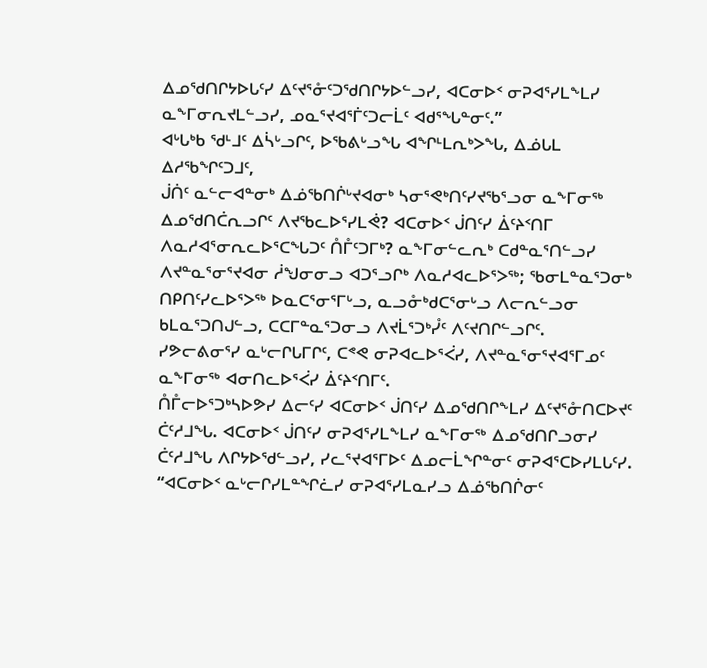ᐃᓄᖁᑎᒋᔭᐅᒐᑦᓯ ᐃᑦᔪᕐᓁᑦᑐᖁᑎᒋᔭᐅᓪᓗᓯ, ᐊᑕᓂᐅᑉ ᓂᕈᐊᕐᓯᒪᖕᒪᓯ ᓇᖕᒥᓂᕆᔪᒪᓪᓗᓯ, ᓄᓇᕐᔪᐊᕐᒦᑦᑐᓕᒫᑦ ᐊᑯᕐᖓᓐᓂᑦ.”
ᐊᒡᒐᒃᑲ ᖁᒻᒧᑦ ᐃᓵᒡᓗᒋᑦ, ᐅᖃᕕᒡᓗᖓ ᐊᖏᒻᒪᕆᒃᐳᖓ, ᐃᓅᒐᒪ ᐃᓱᖃᖏᑦᑐᒧᑦ,
ᒎᑏᑦ ᓇᓪᓕᐊᓐᓂᒃ ᐃᓅᖃᑎᒌᒡᔪᐊᓂᒃ ᓴᓂᕐᕙᒃᑎᑦᓯᔪᖃᕐᓗᓂ ᓇᖕᒥᓂᖅ ᐃᓄᖁᑎᑖᕆᓗᒋᑦ ᐱᔪᖃᓚᐅᕐᓯᒪᕚ? ᐊᑕᓂᐅᑉ ᒎᑎᑦᓯ ᐄᑦᔨᑉᑎᒥ ᐱᓇᓱᐊᕐᓂᕆᓚᐅᕐᑕᖓᑐᑦ ᑍᒤᑦᑐᒥᒃ? ᓇᖕᒥᓂᓪᓚᕆᒃ ᑕᑯᓐᓇᕐᑎᓪᓗᓯ ᐱᔪᓐᓇᕐᓂᕐᔪᐊᓂ ᓲᖑᓂᓂᓗ ᐊᑐᕐᓗᒋᒃ ᐱᓇᓱᐊᓚᐅᕐᐳᖅ; ᖃᓂᒪᓐᓇᕐᑐᓂᒃ ᑎᑭᑎᑦᓯᓚᐅᕐᐳᖅ ᐅᓇᑕᕐᓂᕐᒥᒡᓗ, ᓇᓗᓁᒃᑯᑕᕐᓂᒡᓗ ᐱᓕᕆᓪᓗᓂ ᑲᒪᓇᕐᑐᑎᒍᓪᓗ, ᑕᑕᒥᓐᓇᕐᑐᓂᓗ ᐱᔪᒫᕐᑐᒃᓮᑦ ᐱᑦᔪᑎᒋᓪᓗᒋᑦ.
ᓯᕗᓕᕕᓂᕐᓯ ᓇᒡᓕᒋᒐᒥᒋᑦ, ᑕᕝᕙ ᓂᕈᐊᓚᐅᕐᐹᓯ, ᐱᔪᓐᓇᕐᓂᕐᔪᐊᕐᒥᓄᑦ ᓇᖕᒥᓂᖅ ᐊᓂᑎᓚᐅᕐᐹᓯ ᐄᑦᔨᑉᑎᒥᑦ.
ᑍᒤᓕᐅᕐᑐᒃᓴᐅᕗᓯ ᐃᓕᑦᓯ ᐊᑕᓂᐅᑉ ᒎᑎᑦᓯ ᐃᓄᖁᑎᒋᖕᒪᓯ ᐃᑦᔪᕐᓁᑎᑕᐅᔪᑦ ᑖᑦᓱᒧᖓ. ᐊᑕᓂᐅᑉ ᒎᑎᑦᓯ ᓂᕈᐊᕐᓯᒪᖕᒪᓯ ᓇᖕᒥᓂᖅ ᐃᓄᖁᑎᒋᓗᓂᓯ ᑖᑦᓱᒧᖓ ᐱᒋᔭᐅᖁᓪᓗᓯ, ᓯᓚᕐᔪᐊᕐᒥᐅᑦ ᐃᓄᓕᒫᖏᓐᓂᑦ ᓂᕈᐊᕐᑕᐅᓯᒪᒐᑦᓯ.
“ᐊᑕᓂᐅᑉ ᓇᒡᓕᒋᓯᒪᓐᖏᓛᓯ ᓂᕈᐊᕐᓯᒪᓇᓯᓗ ᐃᓅᖃᑎᒌᓂᑦ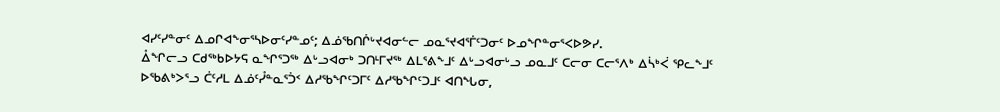ᐊᓯᑦᓯᓐᓂᑦ ᐃᓄᒋᐊᖕᓂᕐᓴᐅᓂᑦᓯᓐᓄᑦ; ᐃᓅᖃᑎᒌᒡᔪᐊᓂᓪᓕ ᓄᓇᕐᔪᐊᕐᒦᑦᑐᓂᑦ ᐅᓄᖏᓐᓂᕐᐸᐅᕗᓯ.
ᐂᖏᓕᓗ ᑕᑯᖅᑲᐅᔭᕋ ᓇᖏᕐᑐᖅ ᐃᒡᓗᐊᓂᒃ ᑐᑎᒻᒥᔪᖅ ᐃᒪᕐᕕᖕᒧᑦ ᐃᒡᓗᐊᓂᒡᓗ ᓄᓇᒧᑦ ᑕᓕᓂ ᑕᓕᕐᐱᒃ ᐃᓵᒃᐹ ᕿᓚᖕᒧᑦ
ᐅᖃᕕᒃᐳᕐᓗ ᑖᑦᓱᒪ ᐃᓅᑦᓮᓐᓇᕐᑑᑉ ᐃᓱᖃᖏᑦᑐᒥᑦ ᐃᓱᖃᖏᑦᑐᒧᑦ ᐊᑎᖓᓂ,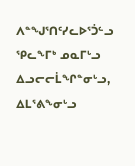ᐱᓐᖑᕐᑎᑦᓯᓚᐅᕐᑑᓪᓗ ᕿᓚᖕᒥᒃ ᓄᓇᒥᒡᓗ ᐃᓗᓕᓕᒫᖏᓐᓂᒡᓗ, ᐃᒪᕐᕕᖕᓂᒡᓗ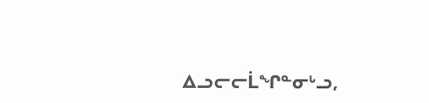ᐃᓗᓕᓕᒫᖏᓐᓂᒡᓗ,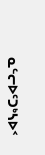ᓇᓪᓕᐅᑦᑐᒃᓴᐅᑉ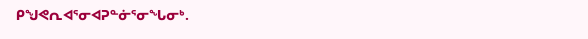ᑭᖑᕙᕆᐊᕐᓂᐊᕈᓐᓃᕐᓂᖓᓂᒃ.